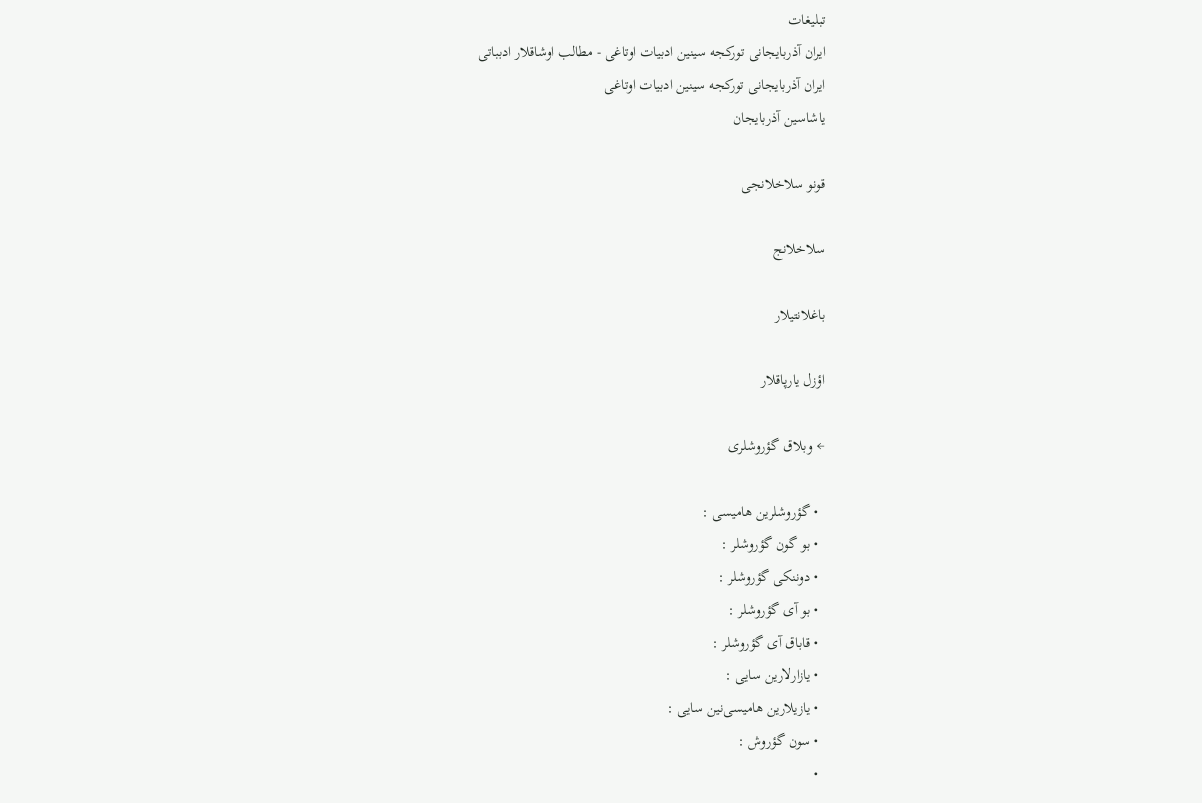تبلیغات
ایران آذربایجانی تورکجه سینین ادبیات اوتاغی - مطالب اوشاقلار ادبباتی
ایران آذربایجانی تورکجه سینین ادبیات اوتاغی
یاشاسین آذربایجان

قونو سلاخلانجی

سلاخلانج

باغلانتیلار

اؤزل یارپاقلار‌

← وبلاق گؤروشلری

  • گؤروشلرین هامیسی :
  • بو گون گؤروشلر :
  • دوننکی گؤروشلر :
  • بو آی گؤروشلر :
  • قاباق آی گؤرو‌شلر :
  • یازارلارین سایی :
  • یازیلارین هامیسی‌نین سایی :
  • سون گؤروش :
  •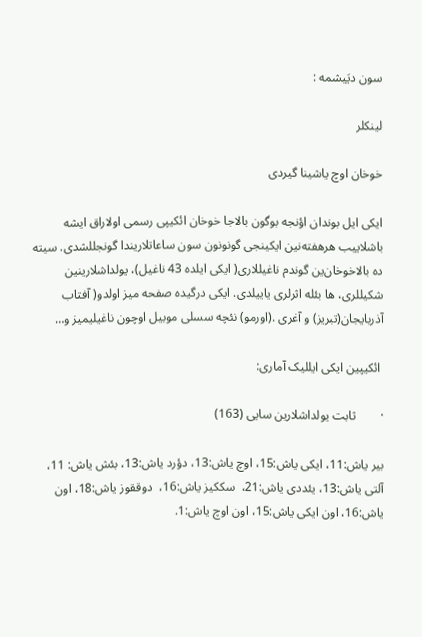سون دیَیشمه :

لینکلر‌

خوخان اوچ یاشینا گیردی

ایکی ایل بوندان اؤنجه بوگون بالاجا خوخان ائکیپی رسمی اولاراق ایشه باشلاییب هرهفته‌نین ایکینجی گونونون سون ساعاتلاریندا گونجللشدی. سیته ده بالاخوخا‌ن‌ین گوندم ناغیللاری( ایکی ایلده 43 ناغیل)، یولداشلارینین شکیللری، ها بئله اثرلری یاییلدی. ایکی درگیده صفحه میز اولدو( آفتاب آذربایجان(تبریز) و آغری .(اورمو) نئچه سسلی موبیل اوچون ناغیلیمیز و…

 ائکیپین ایکی ایللیک آماری:

·        ثابت یولداشلارین سایی (163)

بیر یاش:11، ایکی یاش:15، اوچ یاش:13، دؤرد یاش:13، بئش یاش: 11، آلتی یاش:13، یئددی یاش:21،  سککیز یاش:16،  دوققوز یاش:18، اون یاش:16، اون ایکی یاش:15، اون اوچ یاش:1.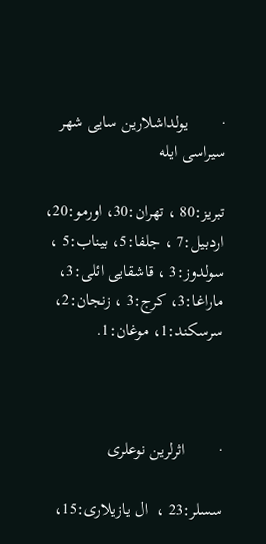·        یولداشلارین سایی شهر سیراسی ایله

تبریز:80 ، تهران:30، اورمو:20،  اردبیل:7 ، جلفا:5، بیناب:5 ، سولدوز:3 ، قاشقایی ائلی:3، ماراغا:3، کرج:3 ، زنجان:2، سرسکند:1، موغان:1.



·        اثرلرین نوعلری

سسلر:23 ،  ال یازیلاری:15،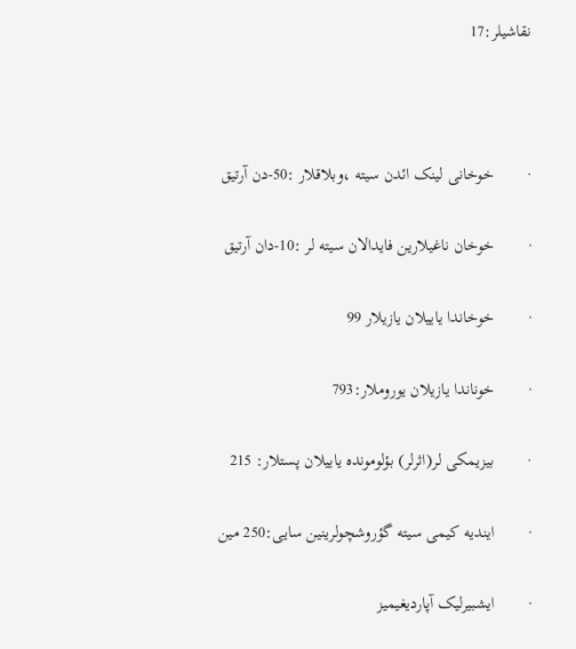نقاشیلر:17



·        خوخانی لینک ائدن سیته ،وبلاقلار :50-دن آرتیق

·        خوخان ناغیلارین فایدالان سیته لر :10-دان آرتیق

·        خوخاندا یاییلان یازیلار 99

·        خوناندا یازیلان یوروملار:793

·        بیزیمکی لر(اثرلر) بؤلومونده یاییلان پستلار: 215

·        ایندیه کیمی سیته گؤروشچولرینین سایی:250 مین

·        ایشبیرلیک آپاردیغیمیز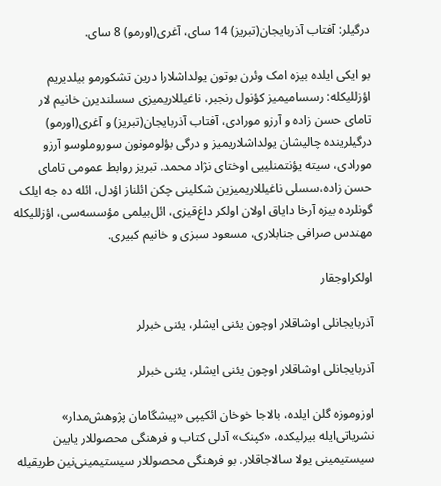درگیلر: آفتاب آذربایجان(تبریز) 14 سای، آغری(اورمو) 8 سای.

بو ایکی ایلده بیزه امک وئرن بوتون یولداشلارا درین تشکورمو بیلدیریم اؤزللیکله: رسسامیمیز کؤنول رنجبر، ناغیللاریمیزی سسلندیرن خانیم لار تامای حسن زاده و آرزو مورادی، آفتاب آذربایجان(تبریز) و آغری(اورمو) درگیلرینده چالیشان یولداشلاریمیز و درگی بؤلومونون سوروملوسو آرزو مورادی، سیته یؤنتمنلییی اوختای نژاد محمد. تبریز روابط عمومی تامای حسن زاده،سسلی ناغیللاریمیزین شکلینی چکن ائلناز اؤدل، ائله ده جه ایلک گونلرده بیزه آرخا دایاق اولان اولکر داغ‌قیزی، ائل‌بیلمی مؤسسه‌سی، اؤزللیکله مهندس صرافی جنابلاری، مسعود سبزی و خانیم کبیری.

اولکراوجقار

آذربایجانلی اوشاقلار اوچون یئنی ایشلر، یئنی خبرلر

آذربایجانلی اوشاقلار اوچون یئنی ایشلر، یئنی خبرلر

اوزوموزه گلن ایلده، بالاجا خوخان ائکیپی «پیشگامان پژوهش‌مدار» نشریاتی‌ایله بیرلیکده، «کپنک» آدلی کتاب و فرهنگی محصوللار یایین سیستیمینی یولا سالاجاقلار. بو فرهنگی محصوللار سیستیمینی‌نین طریقیله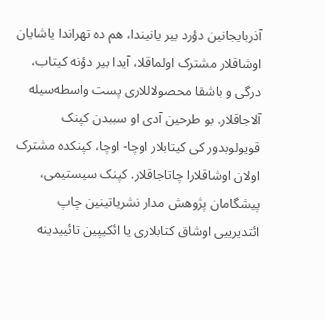آذربایجانین دؤرد بیر یانیندا، هم ده تهراندا یاشایان اوشاقلار مشترک اولماقلا، آیدا بیر دؤنه کیتاب، درگی و باشقا محصولاللاری پست واسطه‌سیله آلاجاقلار. بو طرحین آدی او سببدن کپنک قویولوبدور کی کیتابلار اوچا- اوچا، کپنکده مشترک اولان اوشاقلارا چاتاجاقلار. کپنک سیستیمی،  پیشگامان پژوهش مدار نشریاتینین چاپ ائتدیرییی اوشاق کتابلاری یا ائکیپین تائییدینه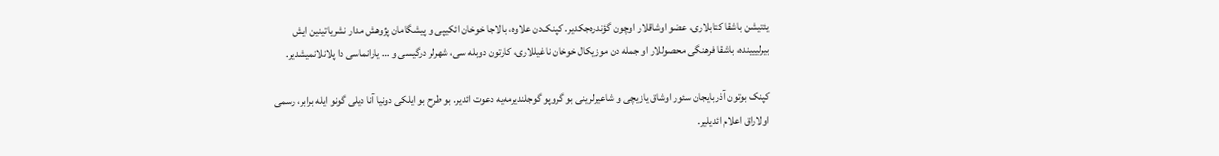یئتیشن باشقا کتابلاری، عضو اوشاقلار اوچون گؤندره‌جکدیر. کپنک‌دن علاوه، بالاجا خوخان ائکیپی و پیشگامان پژوهش مدار نشریاتینین ایش بیرلییینده، باشقا فرهنگی محصوللار او جمله دن موزیکال خوخان ناغیللاری، کارتون دوبله سی، شهرلر درگیسی و … یارانماسی دا پلانلانمیشدیر.

کپنک بوتون آذربایجان سئور اوشاق یازیچی و شاعیرلرینی بو گروپو گوجلندیرمه‌یه دعوت ائدیر. بو طرح بو ایلکی دونیا آنا دیلی گونو ایله برابر، رسمی اولاراق اعلام ائدیلیر.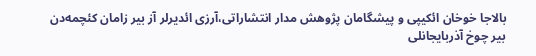بالاجا خوخان ائکیپی و پیشگامان پژوهش مدار انتشاراتی،آرزی ائدیرلر آز بیر زامان کئچمه‌دن بیر چوخ آذربایجانلی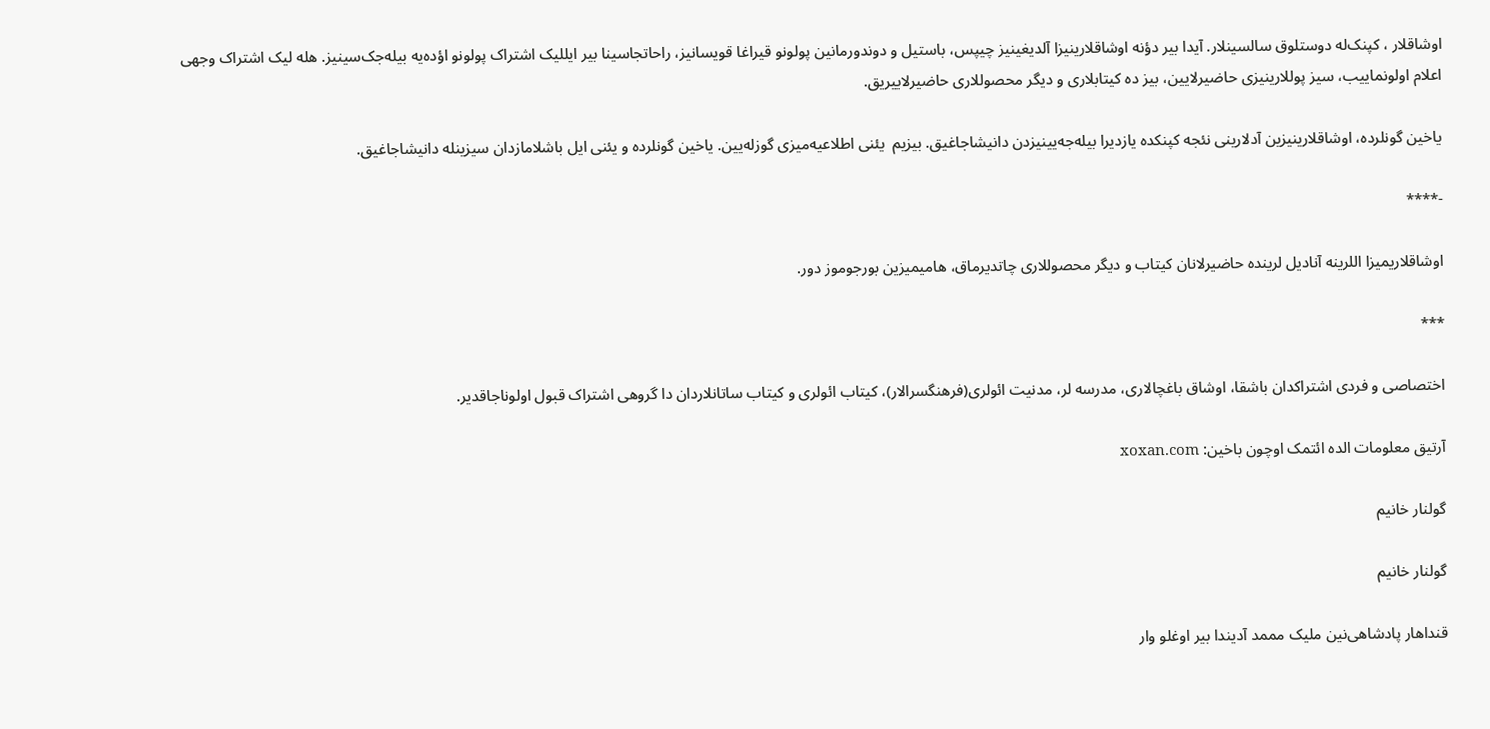اوشاقلار ، کپنک‌له دوستلوق سالسینلار. آیدا بیر دؤنه اوشاقلارینیزا آلدیغینیز چیپس، باستیل و دوندورمانین پولونو قیراغا قویسانیز، راحاتجاسینا بیر ایللیک اشتراک پولونو اؤده‌یه ‌بیله‌جک‌سینیز. هله لیک اشتراک وجهی اعلام اولونماییب، سیز پوللارینیزی حاضیرلایین، بیز ده کیتابلاری و دیگر محصوللاری حاضیرلاییریق.

یاخین گونلرده، اوشاقلارینیزین آدلارینی نئجه کپنکده یازدیرا بیله‌جه‌یینیزدن دانیشاجاغیق. بیزیم  یئنی اطلاعیه‌میزی گوزله‌یین. یاخین گونلرده و یئنی ایل باشلامازدان سیزینله دانیشاجاغیق.

-****

اوشاقلاریمیزا اللرینه آنا‌دیل لرینده حاضیرلانان کیتاب و دیگر محصوللاری چاتدیرماق، هامیمیزین بورجوموز دور.

***

اختصاصی و فردی اشتراکدان باشقا، اوشاق باغچالاری، مدرسه لر، مدنیت ائولری(فرهنگسرالار)، کیتاب ائولری و کیتاب ساتانلاردان دا گروهی اشتراک قبول اولوناجاقدیر.

آرتیق معلومات الده ائتمک اوچون باخین: xoxan.com

گولنار خانیم

گولنار خانیم

قنداهار پادشاهی‌نین ملیک مممد آدیندا بیر اوغلو وار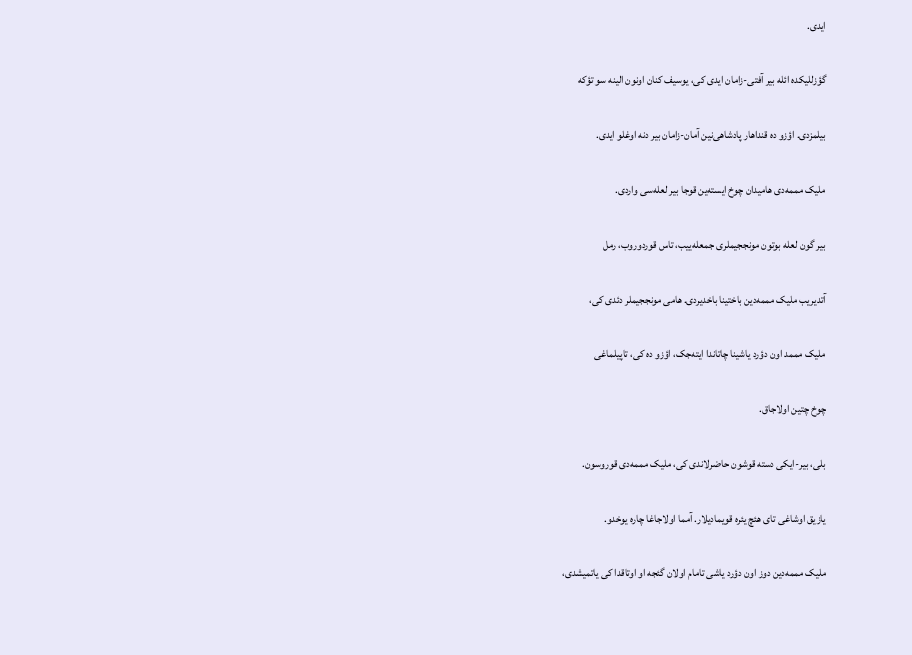ایدی.

گؤزللیکده ائله بیر آفتی-زامان ایدی کی، یوسیف کنان اونون الینه سو تؤکه

بیلمزدی. اؤزو ده قنداهار پادشاهی‌نین آمان-زامان بیر دنه اوغلو ایدی.

ملیک مممه‌دی هامیدان چوخ ایسته‌ین قوجا بیر لعله‌سی واردی.

بیر گون لعله بوتون مونججیملری جمعله‌ییب، تاس قوردوروب، رمل

آتدیریب ملیک مممه‌دین باختینا باخدیردی. هامی مونججیملر دئدی کی،

ملیک مممد اون دؤرد یاشینا چاتاندا ایته‌جک، اؤزو ده کی، تاپیلماغی

چوخ چتین اولاجاق.

بلی، بیر-ایکی دسته قوشون حاضرلاندی کی، ملیک مممه‌دی قوروسون.

یازیق اوشاغی تای هئچ یئره قویمادیلار. آمما اولاجاغا چاره یوخدو.

ملیک مممه‌دین دوز اون دؤرد یاشی تامام اولان گئجه او اوتاقدا کی یاتمیشدی،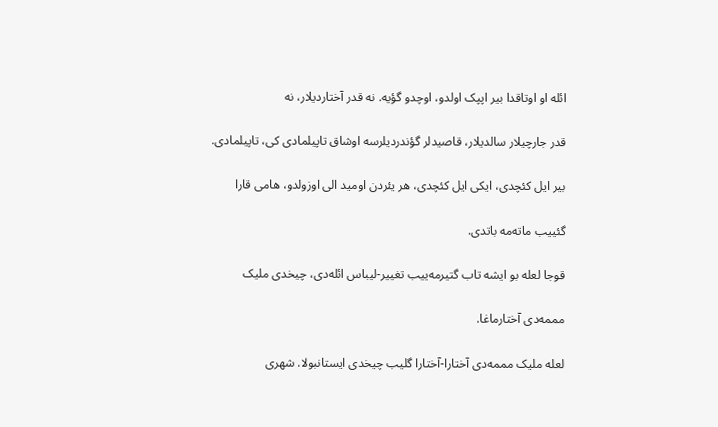ائله او اوتاقدا بیر اپپک اولدو، اوچدو گؤیه. نه قدر آختاردیلار، نه

قدر جارچیلار سالدیلار، قاصیدلر گؤندردیلرسه اوشاق تاپیلمادی کی، تاپیلمادی.

بیر ایل کئچدی، ایکی ایل کئچدی، هر یئردن اومید الی اوزولدو، هامی قارا

گئییب ماته‌مه باتدی.

قوجا لعله بو ایشه تاب گتیرمه‌ییب تغییر-لیباس ائله‌دی، چیخدی ملیک

مممه‌دی آختارماغا.

لعله ملیک مممه‌دی آختارا-آختارا گلیب چیخدی ایستانبولا. شهری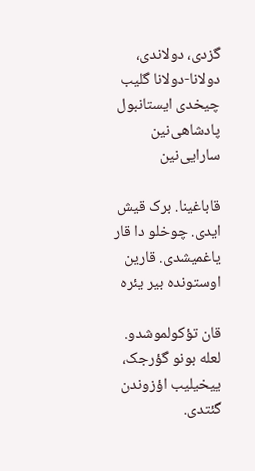گزدی، دولاندی، دولانا-دولانا گلیب چیخدی ایستانبول پادشاهی‌نین سارایی‌نین

قاباغینا. برک قیش ایدی. چوخلو دا قار یاغمیشدی. قارین اوستونده بیر یئره

قان تؤکولموشدو. لعله بونو گؤرجک، ییخیلیب اؤزوندن گئتدی.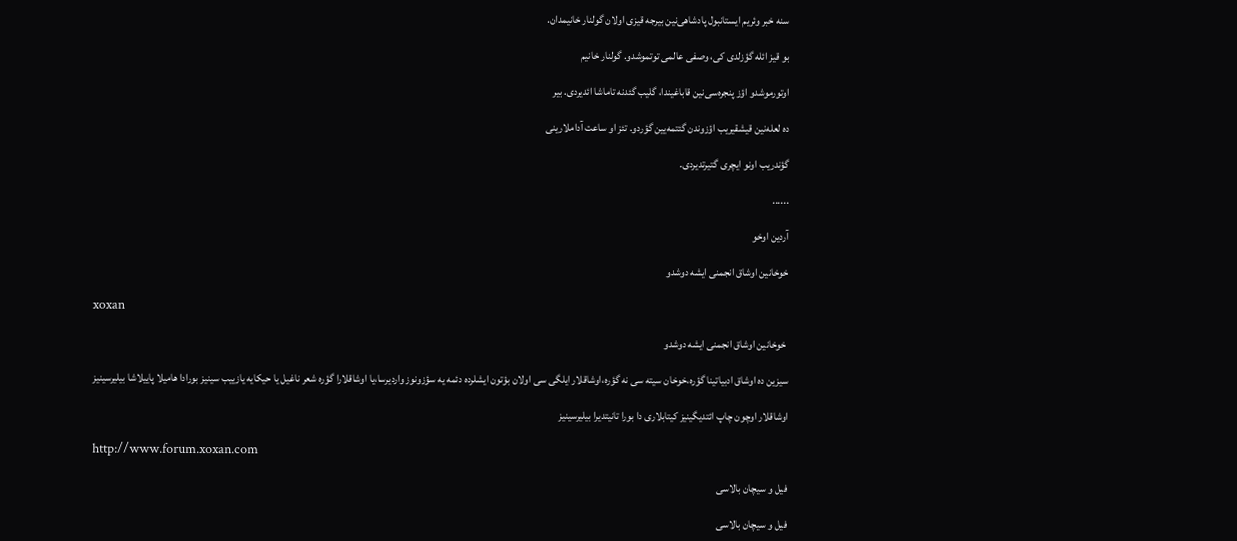سنه خبر وئریم ایستانبول پادشاهی‌نین بیرجه قیزی اولان گولنار خانیمدان.

بو قیز ائله گؤزلدی کی، وصفی عالمی توتموشدو. گولنار خانیم

اوتورموشدو اؤز پنجره‌سی‌نین قاباغیندا، گلیب گئدنه تاماشا ائدیردی. بیر

ده لعله‌نین قیشقیریب اؤزوندن گئتمه‌یین گؤردو. تئز او ساعت آداملارینی

گؤندریب اونو ایچری گتیرتدیردی.

......

آردین اوخو

خوخانین اوشاق انجمنی ایشه دوشدو

xoxan

 خوخانین اوشاق انجمنی ایشه دوشدو

سیزین ده اوشاق ادبیاتینا گؤره،خوخان سیته سی نه گؤره،اوشاقلار ایلگی سی اولان بؤتون ایشلرده دئمه یه سؤزونوز واردیرسا،یا اوشاقلارا گؤره شعر ناغیل یا حیکایه یازییب سینیز بورادا هامیلا پاییلاشا بیلیرسینیز

اوشاقلار اوچون چاپ ائتدیگینیز کیتابلاری دا بورا تانیتدیرا بیلیرسینیز

http://www.forum.xoxan.com

فیل و سیچان بالاسی

فیل و سیچان بالاسی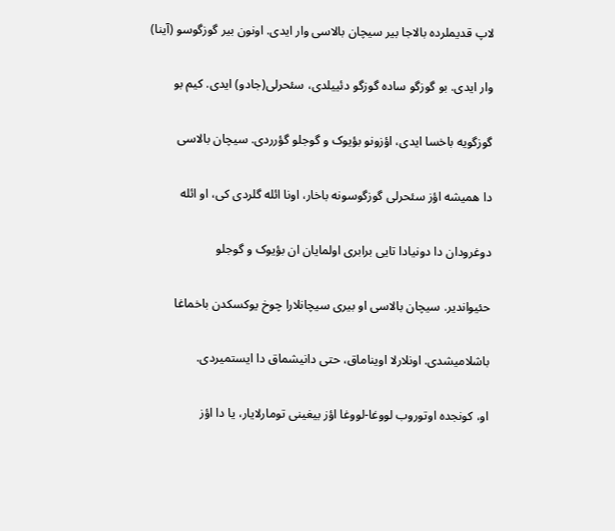لاپ قدیملرده بالاجا بیر سیچان بالاسی وار ایدی. اونون بیر گوزگوسو (آینا)

وار ایدی. بو گوزگو ساده گوزگو دئییلدی، سئحرلی(جادو) ایدی. کیم بو

گوزگویه باخسا ایدی، اؤزونو بؤیوک و گوجلو گؤرردی. سیچان بالاسی

دا همیشه اؤز سئحرلی گوزگوسونه باخار، اونا ائله گلردی کی، او ائله

دوغرودان دا دونیادا تایی برابری اولمایان ان بؤیوک و گوجلو

حئیواندیر. سیچان بالاسی او بیری سیچانلارا چوخ یوکسکدن باخماغا

باشلامیشدی. اونلارلا اویناماق، حتی دانیشماق دا ایستمیردی.

او، کونجده اوتوروب لووغا-لووغا اؤز بیغینی تومارلایار، یا دا اؤز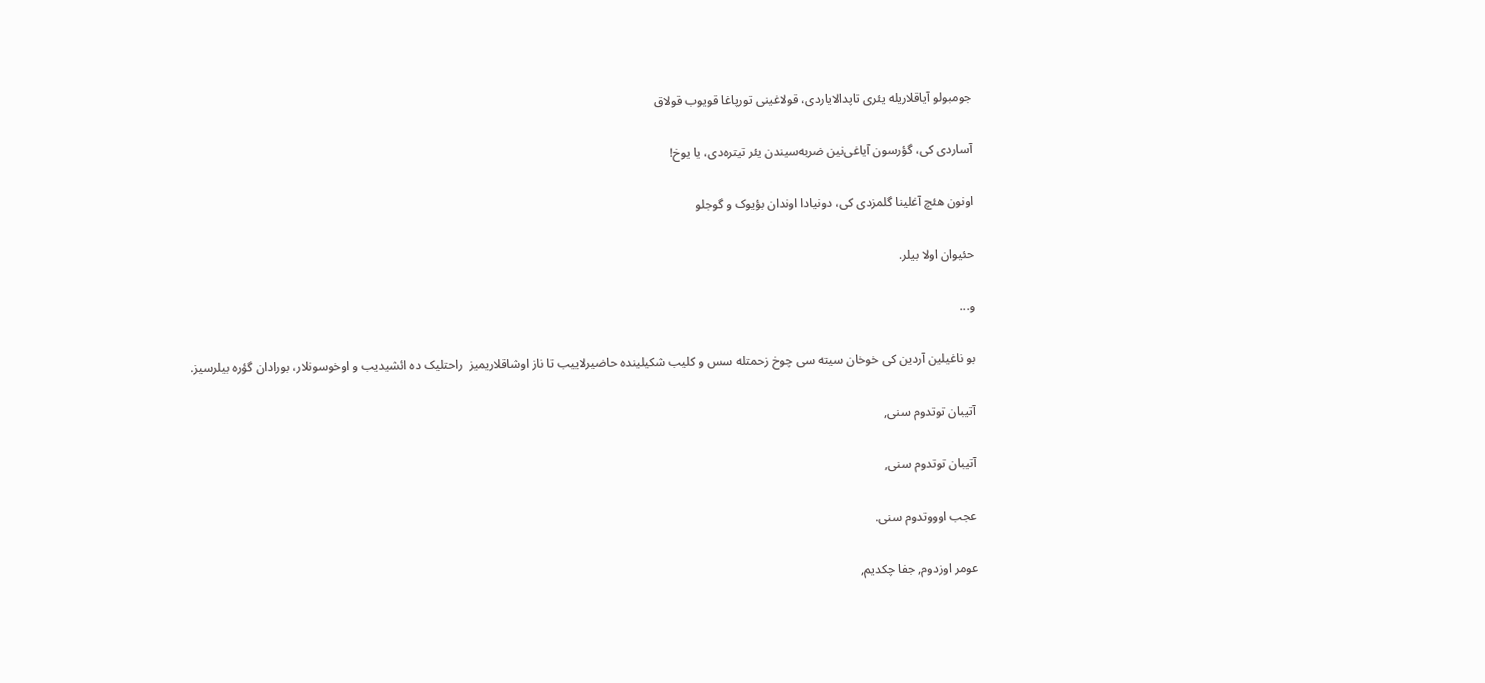جومبولو آیاقلاریله یئری تاپدالایاردی، قولاغینی تورپاغا قویوب قولاق

آساردی کی، گؤرسون آیاغی‌نین ضربه‌سیندن یئر تیتره‌دی، یا یوخ!

اونون هئچ آغلینا گلمزدی کی، دونیادا اوندان بؤیوک و گوجلو

حئیوان اولا بیلر.

و...

بو ناغیلین آردین کی خوخان سیته سی چوخ زحمتله سس و کلیب شکیلینده حاضیرلاییب تا ناز اوشاقلاریمیز  راحتلیک ده ائشیدیب و اوخوسونلار، بورادان گؤره بیلرسیز.

آتیبان توتدوم سنی,

آتیبان توتدوم سنی,

عجب اوووتدوم سنی.

عومر اوزدوم, جفا چکدیم,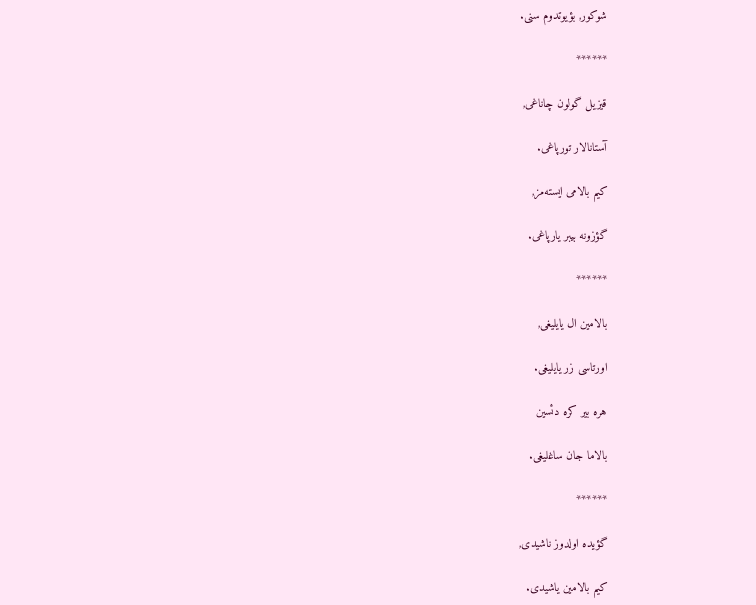شوکور, بؤیوتدوم سنی.

******

قیزیل گولون چاناغی,

آستانالار تورپاغی.

کیم بالامی ایسته‌مز,

گؤزونه بیبر یارپاغی.

******

بالامین ال یایلیغی,

اورتاسی زر یایلیغی.

هره بیر کره دئسین

بالاما جان ساغلیغی.

******

گؤیده اولدوز ناشیدی,

کیم بالامین یاشیدی.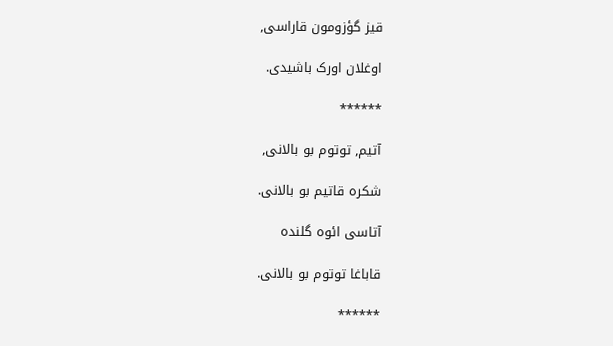قیز گؤزومون قاراسی,

اوغلان اورک باشیدی.

******

آتیم, توتوم بو بالانی,

شکره قاتیم بو بالانی.

آتاسی ائوه گلنده

قاباغا توتوم بو بالانی.

******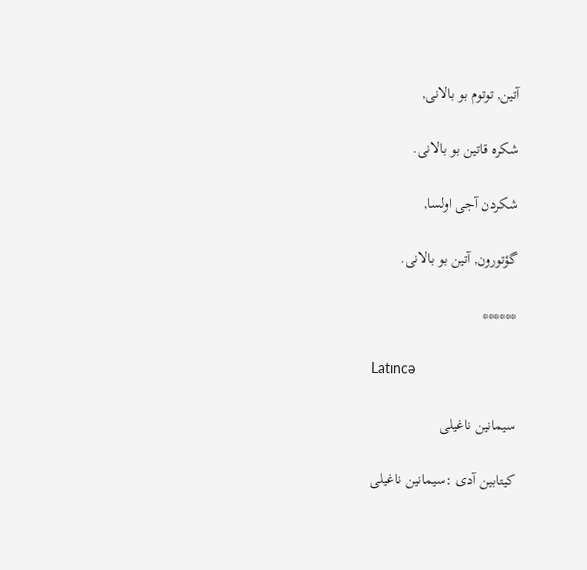آتین, توتوم بو بالانی,

شکره قاتین بو بالانی.

شکردن آجی اولسا,

گؤتورون, آتین بو بالانی.

******

Latıncə

سیمانین ناغیلی

کیتابین آدی :سیمانین ناغیلی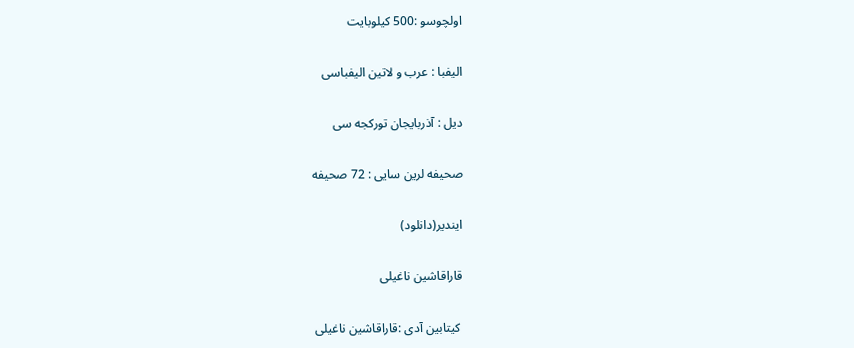اولچوسو :500 کیلوبایت

الیفبا : عرب و لاتین الیفباسی

دیل : آذربایجان تورکجه سی

صحیفه لرین سایی : 72 صحیفه

ایندیر(دانلود)

قاراقاشین ناغیلی

 کیتابین آدی :قاراقاشین ناغیلی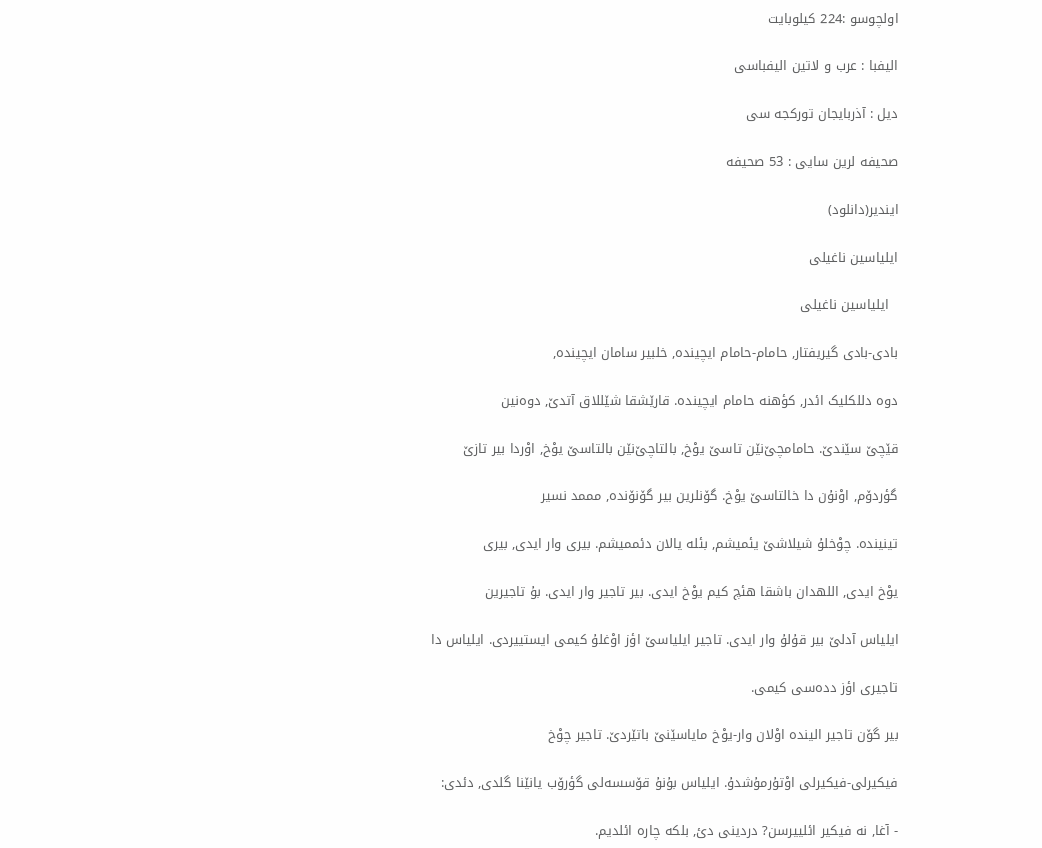اولچوسو :224 کیلوبایت

الیفبا : عرب و لاتین الیفباسی

دیل : آذربایجان تورکجه سی

صحیفه لرین سایی : 53 صحیفه

ایندیر(دانلود)

ایلیاسین ناغیلی

  ایلیاسین ناغیلی

بادی-بادی گیریفتار, حامام-حامام ایچینده, خلبیر سامان ایچینده,

دوه دللکلیک ائدر, کؤهنه حامام ایچینده. قارێشقا شێللاق آتدێ, دوه‌نین

قێچێ سێندێ. حامامچێ‌نێن تاسێ یوْخ, بالتاچێ‌نێن بالتاسێ یوْخ, اوْردا بیر تازێ

گؤردۆم, اوْنۇن دا خالتاسێ یوْخ. گۆنلرین بیر گۆنۆنده, مممد نسیر

تینینده. چوْخلۇ شیلاشێ یئمیشم, بئله یالان دئممیشم. بیری وار ایدی, بیری

یوْخ ایدی, اللهدان باشقا هئچ کیم یوْخ ایدی. بیر تاجیر وار ایدی. بۇ تاجیرین

ایلیاس آدلێ بیر قۇلۇ وار ایدی. تاجیر ایلیاسێ اؤز اوْغلۇ کیمی ایستییردی. ایلیاس دا

تاجیری اؤز دده‌سی کیمی.

بیر گۆن تاجیر الینده اوْلان وار-یوْخ مایاسێنێ باتێردێ. تاجیر چوْخ

فیکیرلی-فیکیرلی اوْتۇرمۇشدۇ. ایلیاس بۇنۇ قۆسسه‌لی گؤرۆب یانێنا گلدی, دئدی:

- آغا, نه فیکیر ائلییرسن? دردینی دئ, بلکه چاره ائلدیم.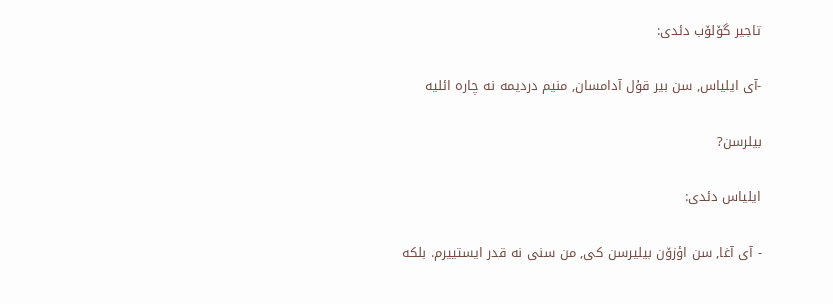تاجیر گۆلۆب دئدی:

-آی ایلیاس, سن بیر قۇل آدامسان, منیم دردیمه نه چاره ائلیه

بیلرسن?

ایلیاس دئدی:

- آی آغا, سن اؤزۆن بیلیرسن کی, من سنی نه قدر ایستییرم. بلکه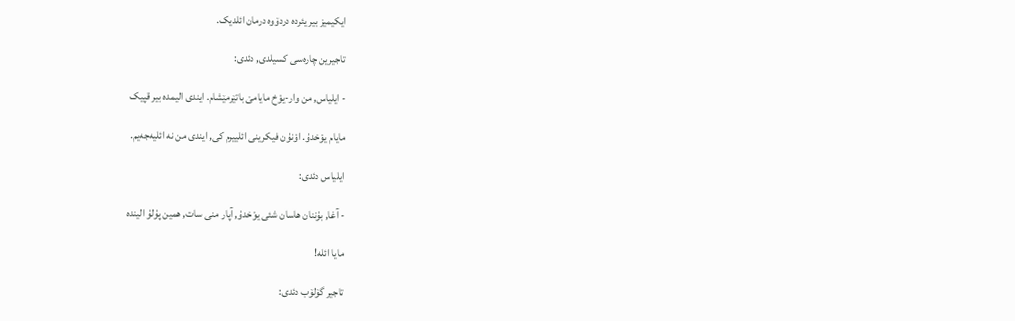ایکیمیز بیر یئرده دردۆوه درمان ائلدیک.

تاجیرین چاره‌سی کسیلدی, دئدی:

- ایلیاس, من وار-یوْخ مایامێ باتێرمێشام. ایندی الیمده بیر قپیک

مایام یوْخدۇ. اوْنۇن فیکرینی ائلییرم کی, ایندی من نه ائلیه‌جه‌یم.

ایلیاس دئدی:

- آغا, بۇننان هاسان شئی یوْخدۇ, آپار منی سات, همین پۇلۇ الینده

مایا ائله!

تاجیر گۆلۆب دئدی: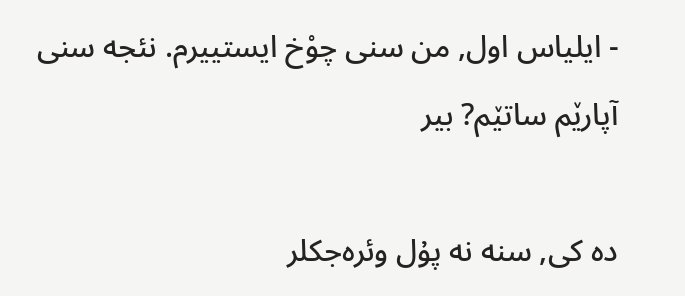- ایلیاس اول, من سنی چوْخ ایستییرم. نئجه سنی آپارێم ساتێم? بیر

ده کی, سنه نه پۇل وئره‌جکلر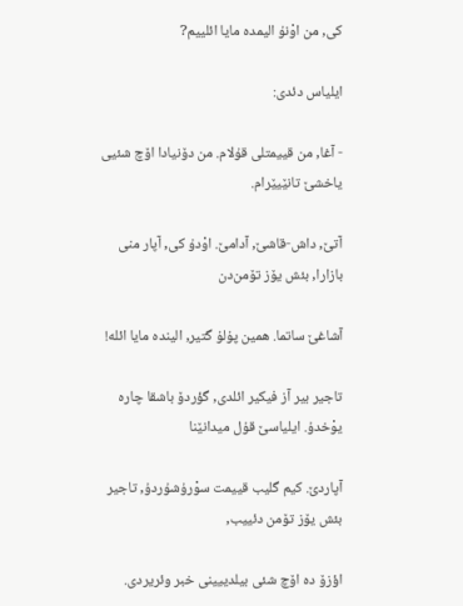کی, من اوْنۇ الیمده مایا ائلییم?

ایلیاس دئدی:

- آغا, من قییمتلی قۇلام. من دۆنیادا اۆچ شئیی یاخشێ تانێیێرام.

آتێ, داش-قاشێ, آدامێ. اوْدۇ کی, آپار منی بازارا, بئش یۆز تۆمن‌دن

آشاغێ ساتما. همین پۇلۇ گتیر, الینده مایا ائله!

تاجیر بیر آز فیکیر ائلدی, گؤردۆ باشقا چاره یوْخدۇ. ایلیاسێ قۇل میدانێنا

آپاردێ. کیم گلیب قییمت سوْرۇشۇردۇ, تاجیر بئش یۆز تۆمن دئییب,

اؤزۆ ده اۆچ شئی بیلدییینی خبر وئریردی.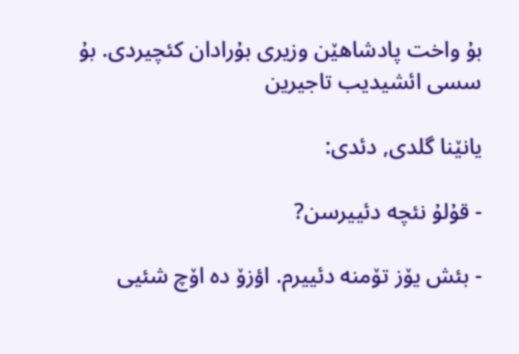بۇ واخت پادشاهێن وزیری بۇرادان کئچیردی. بۇ سسی ائشیدیب تاجیرین

یانێنا گلدی, دئدی:

- قۇلۇ نئچه دئییرسن?

- بئش یۆز تۆمنه دئییرم. اؤزۆ ده اۆچ شئیی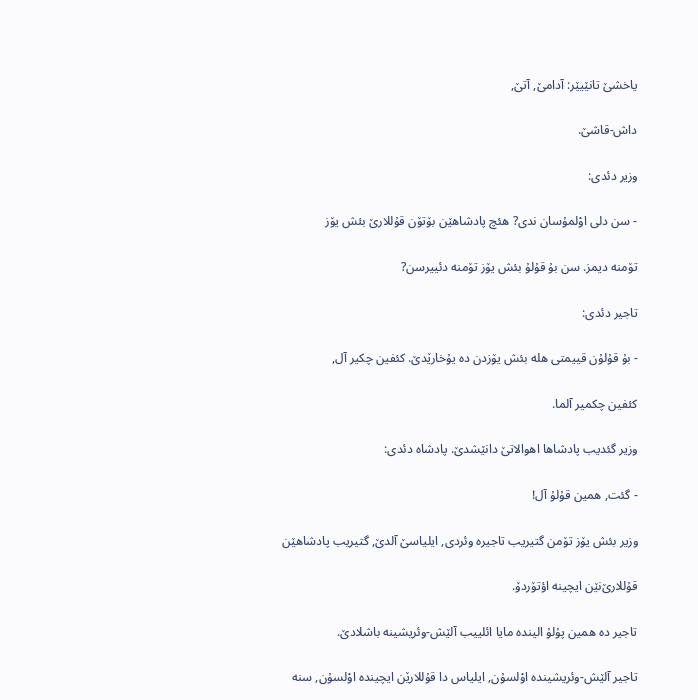یاخشێ تانێیێر: آدامێ, آتێ,

داش-قاشێ.

وزیر دئدی:

- سن دلی اوْلمۇسان ندی? هئچ پادشاهێن بۆتۆن قۇللارێ بئش یۆز

تۆمنه دیمز. سن بۇ قۇلۇ بئش یۆز تۆمنه دئییرسن?

تاجیر دئدی:

- بۇ قۇلۇن قییمتی هله بئش یۆز‌دن ده یۇخارێدێ. کئفین چکیر آل,

کئفین چکمیر آلما.

وزیر گئدیب پادشاها اهوالاتێ دانێشدێ. پادشاه دئدی:

- گئت, همین قۇلۇ آل!

وزیر بئش یۆز تۆمن گتیریب تاجیره وئردی, ایلیاسێ آلدێ, گتیریب پادشاهێن

قۇللارێ‌نێن ایچینه اؤتۆردۆ.

تاجیر ده همین پۇلۇ الینده مایا ائلییب آلێش-وئریشینه باشلادێ.

تاجیر آلێش-وئریشینده اوْلسۇن, ایلیاس دا قۇللارێن ایچینده اوْلسۇن, سنه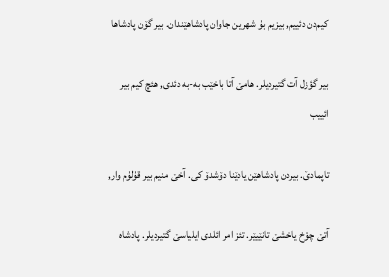کیم‌دن دئییم, بیزیم بۇ شهرین جاوان پادشاهێندان. بیر گۆن پادشاها

بیر گؤزل آت گتیردیلر. هامێ آتا باخێب به-به دئدی, هئچ کیم بیر ائییب

تاپمادێ. بیر‌دن پادشاهێن یادێنا دۆشدۆ کی. آخێ منیم بیر قۇلۇم وار,

آتێ چوْخ یاخشێ تانێیێر. تئز امر ائلدی ایلیاسێ گتیردیلر. پادشاه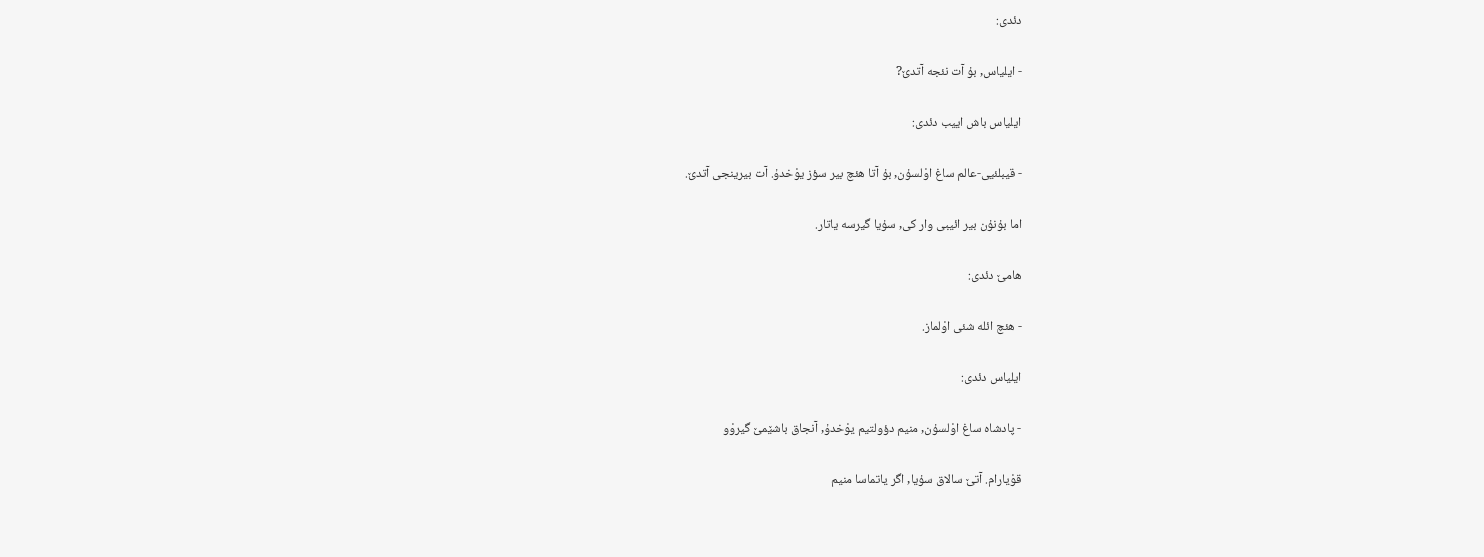دئدی:

- ایلیاس, بۇ آت نئجه آتدێ?

ایلیاس باش اییب دئدی:

- قیبلئیی-عالم ساغ اوْلسۇن, بۇ آتا هئچ بیر سؤز یوْخدۇ. آت بیرینجی آتدێ.

اما بۇنۇن بیر ائیبی وار کی, سۇیا گیرسه یاتار.

هامێ دئدی:

- هئچ ائله شئی اوْلماز.

ایلیاس دئدی:

- پادشاه ساغ اوْلسۇن, منیم دؤولتیم یوْخدۇ, آنجاق باشێمێ گیروْو

قوْیارام. آتێ سالاق سۇیا, اگر یاتماسا منیم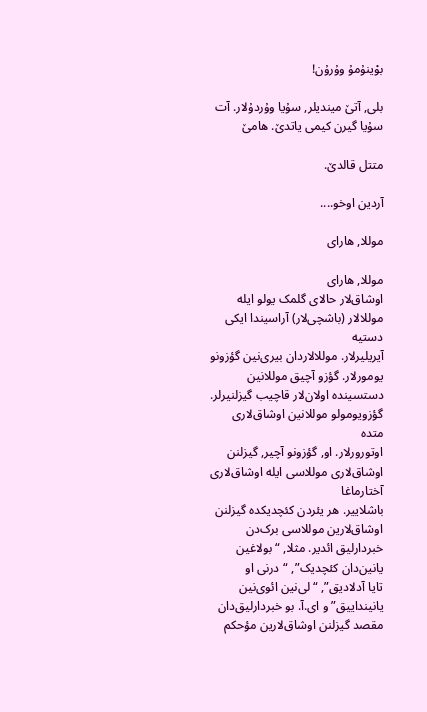بوْینۇمۇ وۇرۇن!

بلی, آتێ میندیلر, سۇیا وۇردۇلار. آت سۇیا گیرن کیمی یاتدێ. هامێ

متتل قالدێ.

آردین اوخو....

موللا, هارای

موللا, هارای
اوشاق‌لار حالای گلمک یولو ایله موللا‌لار (باشچی‌لار) آرا‌سیندا ایکی دستیه
آیریلیر‌لار. موللا‌لار‌دان بیری‌نین گؤزونو یومور‌لار. گؤزو آچیق موللانین
دستسینده اولان‌لار قاچیب گیزلنیر‌لر. گؤزویومولو موللانین اوشاق‌لاری متده
اوتورور‌لار. او, گؤزونو آچیر, گیزلنن اوشاق‌لاری موللاسی ایله اوشاق‌لاری آختارماغا
باشلاییر. هر یئر‌دن کئچدیکده گیزلنن اوشاق‌لارین موللاسی برک‌دن
خبردارلیق ائدیر. مثلا, “بولاغین یانین‌دان کئچدیک”, “درنی او
تایا آدلادیق”, “لی‌نین ائوی‌نین یانینداییق” و ای.آ. بو خبردارلیق‌دان
مقصد گیزلنن اوشاق‌لارین مؤحکم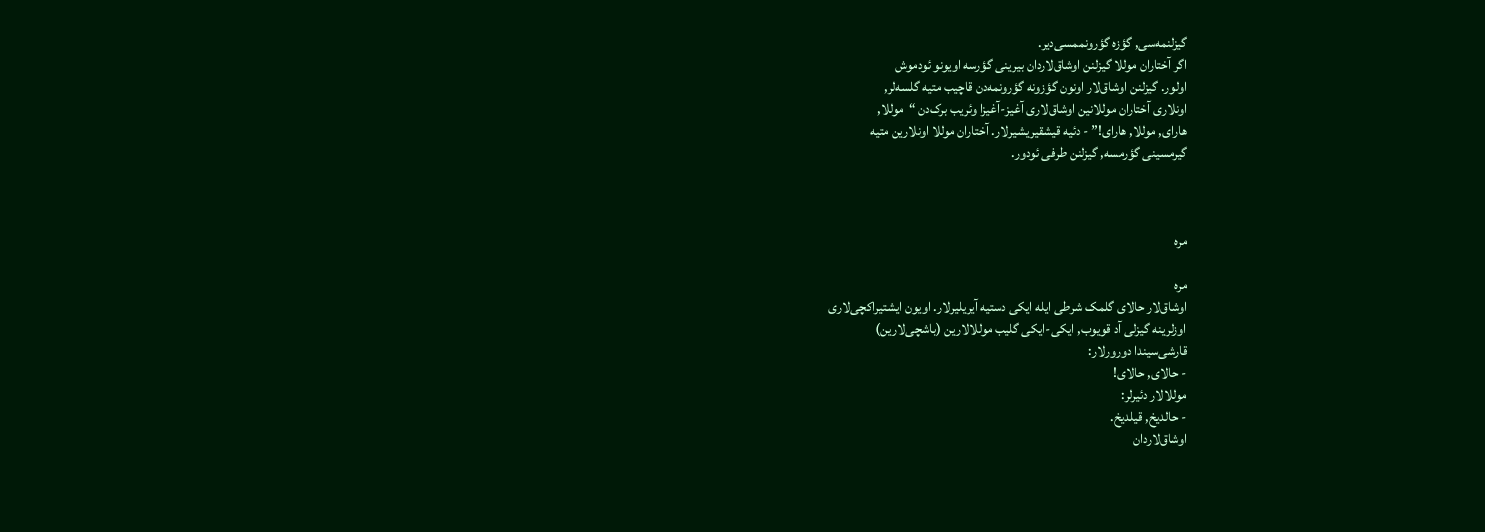گیزلنمه‌سی, گؤزه گؤرونممسی‌دیر.
اگر آختاران موللا گیزلنن اوشاق‌لار‌دان بیرینی گؤرسه اویونو ئودموش
اولور. گیزلنن اوشاق‌لار اونون گؤزونه گؤرونمه‌دن قاچیب متیه گلسه‌لر,
اونلاری آختاران موللانین اوشاق‌لاری آغیز-آغیزا وئریب برک‌دن “موللا,
هارای, موللا, هارای!” - دئیه قیشقیریشیر‌لار. آختاران موللا اونلارین متیه
گیرمسینی گؤرمسه, گیزلنن طرفی ئودور.



مره

مره
اوشاق‌لار حالای گلمک شرطی ایله ایکی دستیه آیریلیر‌لار. اویون ایشتیراکچی‌لاری
اوزلرینه گیز‌لی آد قویوب, ایکی-ایکی گلیب موللا‌لارین (باشچی‌لارین)
قارشی‌سیندا دورور‌لار:
- حالای, حالای!
موللا‌لار دئیر‌لر:
- حالدیخ, قیلدیخ.
اوشاق‌لار‌دان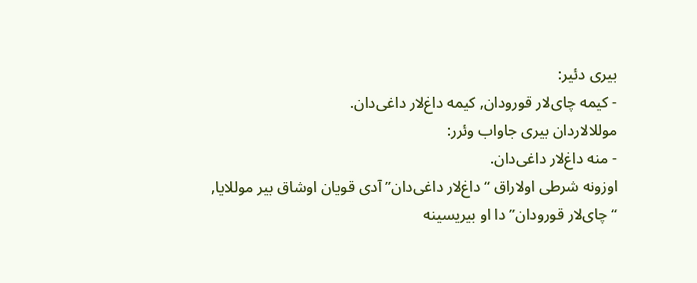بیری دئیر:
- کیمه چای‌لار قورو‌دان, کیمه داغ‌لار داغی‌دان.
موللا‌لار‌دان بیری جاواب وئرر:
- منه داغ‌لار داغی‌دان.
اوزونه شرطی اولاراق “داغ‌لار داغی‌دان” آدی قویان اوشاق بیر موللایا,
“چای‌لار قورو‌دان” دا او بیریسینه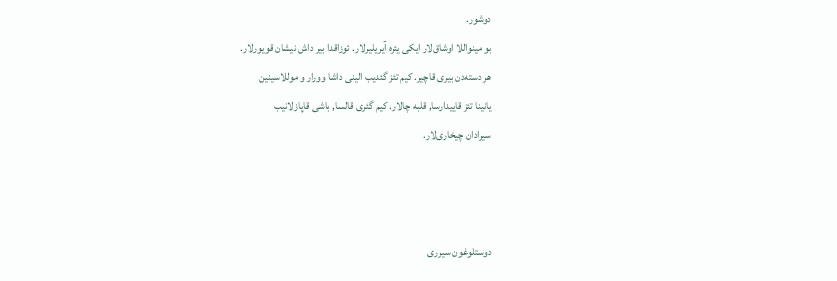دوشور.
بو مینواللا اوشاق‌لار ایکی یئره آیریلیر‌لار. ئوزاقدا بیر داش نیشان قویور‌لار.
هر دسته‌دن بیری قاچیر. کیم تئز گئدیب الینی داشا وورار و موللاسینین
یانینا تئز قاییدارسا, قلبه چالار. کیم گئری قالسا, باشی قاپازلانیب
سیرا‌دان چیخاری‌لار.



دوستلوغون سیرری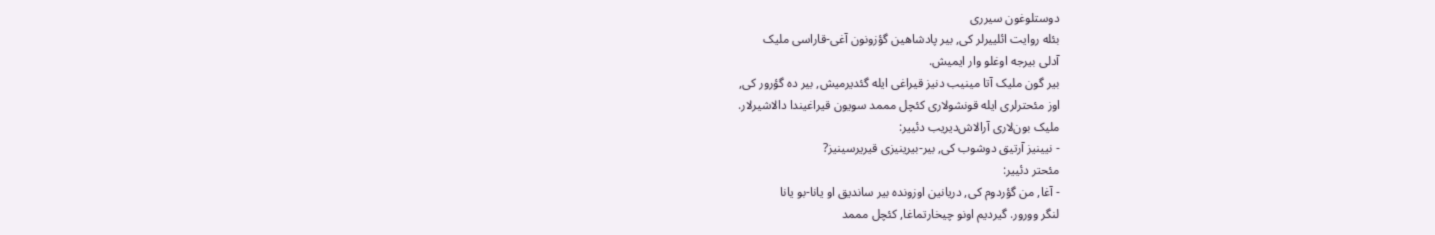دوستلوغون سیرری
بئله روایت ائلییر‌لر کی, بیر پادشاهین گؤزونون آغی-قاراسی ملیک
آدلی بیرجه اوغلو وار ایمیش.
بیر گون ملیک آتا مینیب دنیز قیراغی ایله گئدیرمیش, بیر ده گؤرور کی,
اوز مئحتر‌لری ایله قونشو‌لاری کئچل مممد سویون قیراغیندا دالاشیر‌لار.
ملیک بون‌لاری آرالاش‌دیریب دئییر:
- نیینیز آرتیق دوشوب کی, بیر-بیرینیزی قیریرسینیز?
مئحتر دئییر:
- آغا, من گؤردوم کی, دریانین اوزونده بیر ساندیق او یانا-بو یانا
لنگر وورور. گیردیم اونو چیخارتماغا, کئچل مممد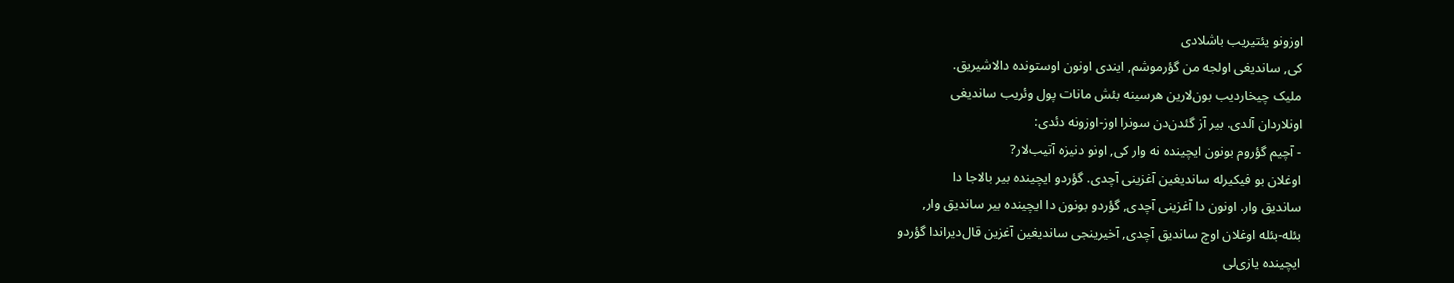اوزونو یئتیریب باشلادی
کی, ساندیغی اولجه من گؤرموشم, ایندی اونون اوستونده دالاشیریق.
ملیک چیخاردیب بون‌لارین هرسینه بئش مانات پول وئریب ساندیغی
اونلار‌دان آلدی. بیر آز گئدن‌دن سونرا اوز-اوزونه دئدی:
- آچیم گؤروم بونون ایچینده نه وار کی, اونو دنیزه آتیب‌لار?
اوغلان بو فیکیرله ساندیغین آغزینی آچدی. گؤردو ایچینده بیر بالاجا دا
ساندیق وار. اونون دا آغزینی آچدی, گؤردو بونون دا ایچینده بیر ساندیق وار,
بئله-بئله اوغلان اوچ ساندیق آچدی, آخیرینجی ساندیغین آغزین قال‌دیراندا گؤردو
ایچینده یازی‌لی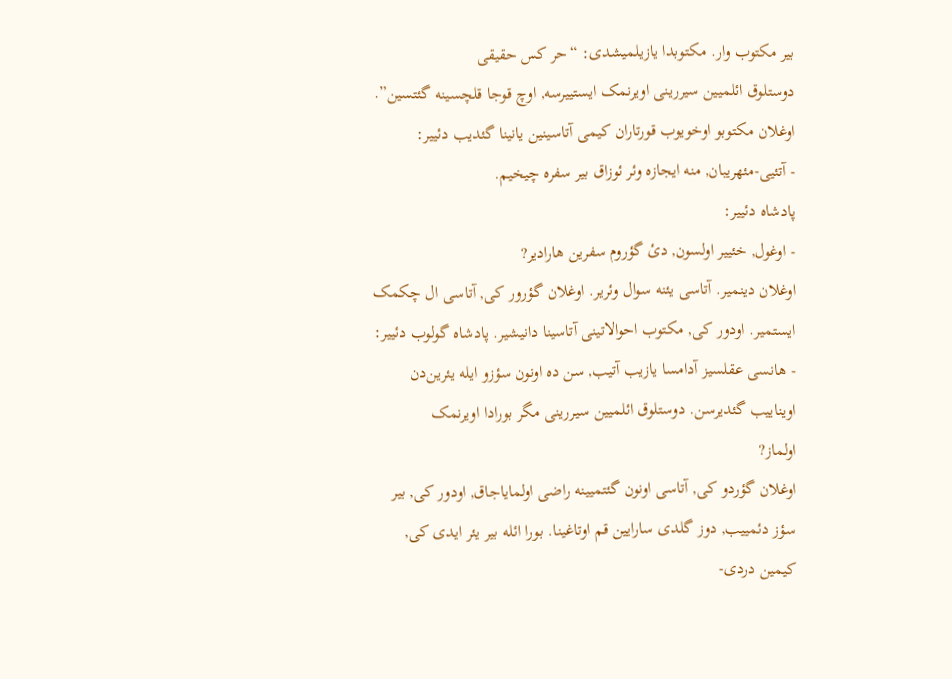بیر مکتوب وار. مکتوبدا یازیلمیشدی: “حر کس حقیقی
دوستلوق ائلمیین سیررینی اویرنمک ایستییرسه, اوچ قوجا قلچسینه گئتسین”.
اوغلان مکتوبو اوخویوب قورتاران کیمی آتاسینین یانینا گئدیب دئییر:
- آتئیی-مئهریبان, منه ایجازه وئر ئوزاق بیر سفره چیخیم.
پادشاه دئییر:
- اوغول, خئییر اولسون, دئ گؤروم سفرین هارا‌دیر?
اوغلان دینمیر. آتاسی یئنه سوال وئریر. اوغلان گؤرور کی, آتاسی ال چکمک
ایستمیر. اودور کی, مکتوب احوالاتینی آتاسینا دانیشیر. پادشاه گولوب دئییر:
- هانسی عقلسیز آدامسا یازیب آتیب, سن ده اونون سؤزو ایله یئرین‌دن
اویناییب گئدیر‌سن. دوستلوق ائلمیین سیررینی مگر بورادا اویرنمک
اولماز?
اوغلان گؤردو کی, آتاسی اونون گئتمیینه راضی اولمایاجاق, اودور کی, بیر
سؤز دئمییب, دوز گلدی سارایین قم اوتاغینا. بورا ائله بیر یئر ایدی کی,
کیمین دردی-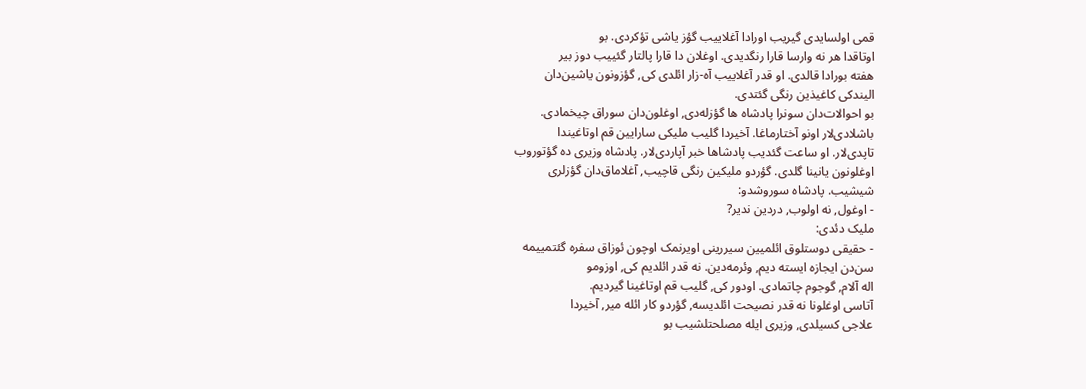قمی اولسایدی گیریب اورادا آغلاییب گؤز یاشی تؤکردی. بو
اوتاقدا هر نه وارسا قارا رنگدیدی. اوغلان دا قارا پالتار گئییب دوز بیر
هفته بورادا قالدی. او قدر آغلاییب آه-زار ائلدی کی, گؤزونون یاشین‌دان
الیندکی کاغیذین رنگی گئتدی.
بو احوالات‌دان سونرا پادشاه ها گؤزله‌دی, اوغلون‌دان سوراق چیخمادی.
باشلادی‌لار اونو آختارماغا. آخیردا گلیب ملیکی سارایین قم اوتاغیندا
تاپدی‌لار. او ساعت گئدیب پادشاها خبر آپاردی‌لار. پادشاه وزیری ده گؤتوروب
اوغلونون یانینا گلدی. گؤردو ملیکین رنگی قاچیب, آغلاماق‌دان گؤز‌لری
شیشیب. پادشاه سوروشدو:
- اوغول, نه اولوب, دردین ندیر?
ملیک دئدی:
- حقیقی دوستلوق ائلمیین سیررینی اویرنمک اوچون ئوزاق سفره گئتمییمه
سن‌دن ایجازه ایسته دیم, وئرمه‌دین. نه قدر ائلدیم کی, اوزومو
اله آلام, گوجوم چاتمادی. اودور کی, گلیب قم اوتاغینا گیردیم.
آتاسی اوغلونا نه قدر نصیحت ائلدیسه, گؤردو کار ائله میر, آخیردا
علاجی کسیلدی, وزیری ایله مصلحتلشیب بو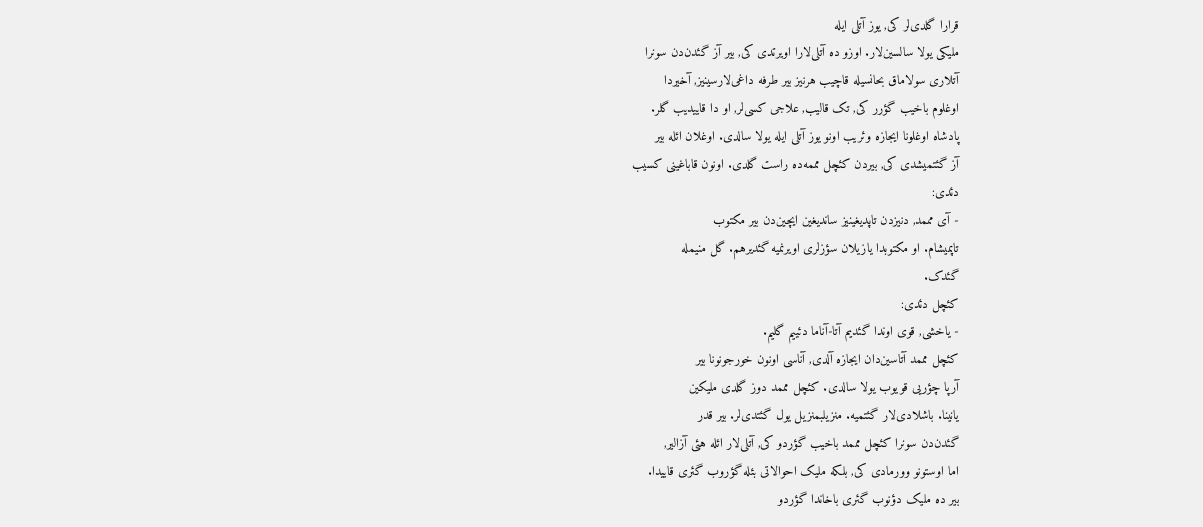قرارا گلدی‌لر کی, یوز آتلی ایله
ملیکی یولا سالسین‌لار. اوزو ده آتلی‌لارا اویرتدی کی, بیر آز گئدن‌دن سونرا
آتلاری سولاماق بحانسیله قاچیب هرنیز بیر طرفه داغی‌لارسینیز, آخیردا
اوغلوم باخیب گؤرر کی, تک قالیب, علاجی کسی‌لر, او دا قاییدیب گلر.
پادشاه اوغلونا ایجازه وئریب اونو یوز آتلی ایله یولا سالدی. اوغلان ائله بیر
آز گئتمیشدی کی, بیر‌دن کئچل مممه‌ده راست گلدی. اونون قاباغینی کسیب
دئدی:
- آی مممد, دنیز‌دن تاپدیغینیز ساندیغین ایچین‌دن بیر مکتوب
تاپمیشام. او مکتوبدا یازیلان سؤز‌لری اویرنمیه گئدیرهم. گل منیمله
گئدک.
کئچل دئدی:
- یاخشی, قوی اوندا گئدیم آتا-آناما دئییم گلیم.
کئچل مممد آتا‌سین‌دان ایجازه آلدی, آناسی اونون خورجونونا بیر
آرپا چؤریی قویوب یولا سالدی. کئچل مممد دوز گلدی ملیکین
یانینا. باشلادی‌لار گئتمیه. منزیلبمنزیل یول گئتدی‌لر. بیر قدر
گئدن‌دن سونرا کئچل مممد باخیب گؤردو کی, آتلی‌لار ائله هئی آزالیر,
اما اوستونو وورمادی کی, بلکه ملیک احوالاتی بئله گؤروب گئری قاییدا.
بیر ده ملیک دؤنوب گئری باخاندا گؤردو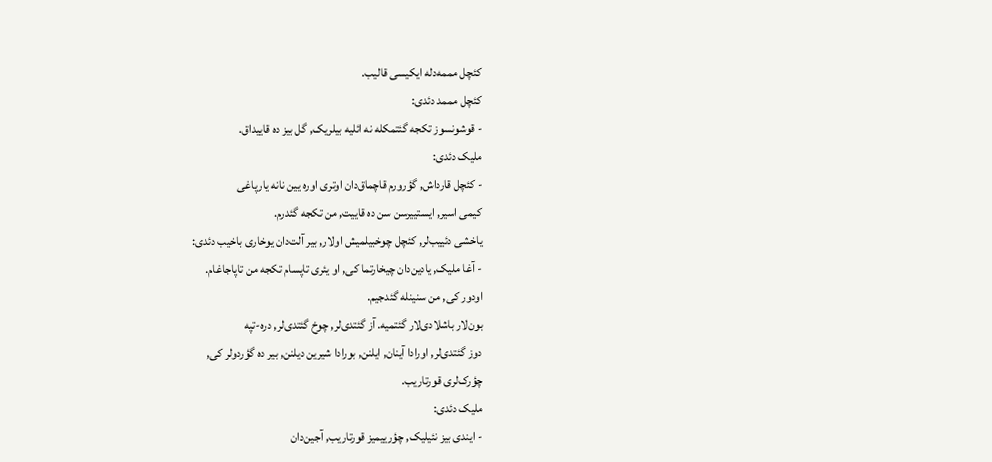کئچل مممه‌دله ایکیسی قالیب.
کئچل مممد دئدی:
- قوشونسوز تکجه گئتمکله نه ائلیه بیلریک, گل بیز ده قاییداق.
ملیک دئدی:
- کئچل قارداش, گؤرورم قاچماق‌دان اوتری اوره یین نانه یارپاغی
کیمی اسیر, ایستییر‌سن سن ده قاییت, من تکجه گئدرم.
یاخشی دئییب‌لر, کئچل چوخبیلمیش اولار, بیر آلت‌دان یوخاری باخیب دئدی:
- آغا ملیک, یادین‌دان چیخارتما کی, او یئری تاپسام تکجه من تاپاجاغام.
اودور کی, من سنینله گئدجیم.
بون‌لار باشلادی‌لار گئتمیه. آز گئتدی‌لر, چوخ گئتدی‌لر, دره-تپه
دوز گئتدی‌لر, اورادا آینان, ایلنن, بورادا شیرین دیلنن, بیر ده گؤردو‌لر کی,
چؤرک‌لری قورتاریب.
ملیک دئدی:
- ایندی بیز نئیلیک, چؤرییمیز قورتاریب, آجین‌دان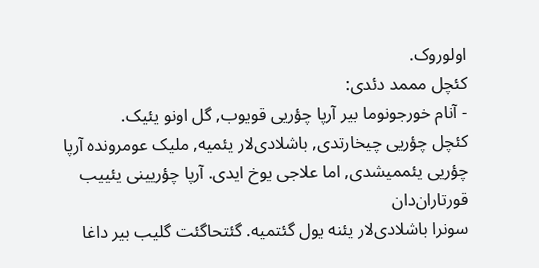اولوروک.
کئچل مممد دئدی:
- آنام خورجونوما بیر آرپا چؤریی قویوب, گل اونو یئیک.
کئچل چؤریی چیخارتدی, باشلادی‌لار یئمیه, ملیک عومرونده آرپا
چؤریی یئممیشدی, اما علاجی یوخ ایدی. آرپا چؤریینی یئییب قورتاران‌دان
سونرا باشلادی‌لار یئنه یول گئتمیه. گئتحاگئت گلیب بیر داغا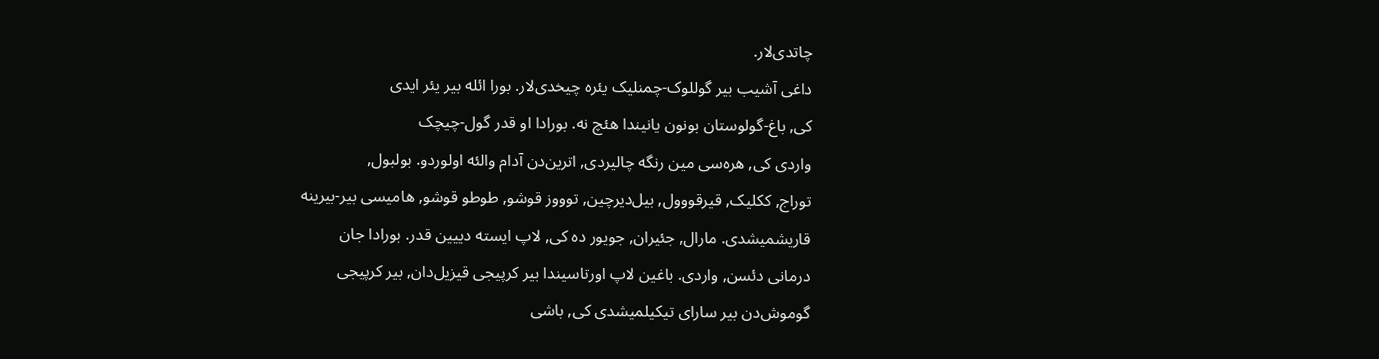چاتدی‌لار.
داغی آشیب بیر گوللوک-چمنلیک یئره چیخدی‌لار. بورا ائله بیر یئر ایدی
کی, باغ-گولوستان بونون یانیندا هئچ نه. بورادا او قدر گول-چیچک
واردی کی, هره‌سی مین رنگه چالیردی, اترین‌دن آدام والئه اولوردو. بولبول,
توراج, ککلیک, قیرقووول, بیل‌دیرچین, توووز قوشو, طوطو قوشو, هامیسی بیر-بیرینه
قاریشمیشدی. مارال, جئیران, جویور ده کی, لاپ ایسته دییین قدر. بورادا جان
درمانی دئسن, واردی. باغین لاپ اورتا‌سیندا بیر کرپیجی قیزیل‌دان, بیر کرپیجی
گوموش‌دن بیر سارای تیکیلمیشدی کی, باشی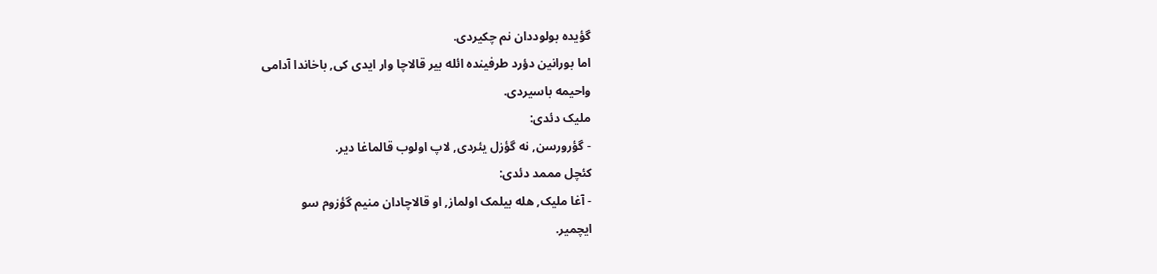گؤیده بولود‌دان نم چکیردی.
اما بورانین دؤرد طرفینده ائله بیر قالاچا وار ایدی کی, باخاندا آدامی
واحیمه باسیردی.
ملیک دئدی:
- گؤرور‌سن, نه گؤزل یئردی, لاپ اولوب قالماغا دیر.
کئچل مممد دئدی:
- آغا ملیک, هله بیلمک اولماز, او قالاچا‌دان منیم گؤزوم سو
ایچمیر.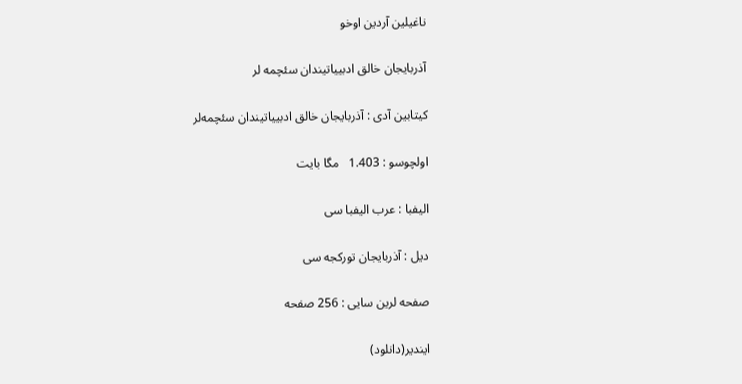ناغیلین آردین اوخو

آذربایجان خالق ادبییاتیندان سئچمه لر

کیتابین آدی : آذربایجان خالق ادبییاتیندان سئچمه‌لر

اولچوسو : 1.403   مگا بایت

الیفبا : عرب الیفبا سی

دیل : آذربایجان تورکجه سی

صفحه لرین سایی : 256 صفحه

ایندیر(دانلود)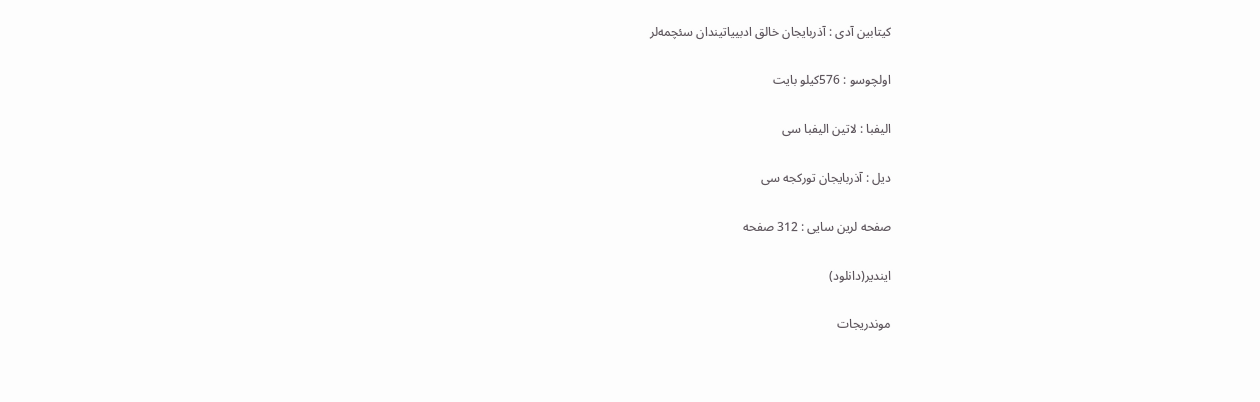کیتابین آدی : آذربایجان خالق ادبییاتیندان سئچمه‌لر

اولچوسو : 576کیلو بایت

الیفبا : لاتین الیفبا سی

دیل : آذربایجان تورکجه سی

صفحه لرین سایی : 312 صفحه

ایندیر(دانلود)

موندریجات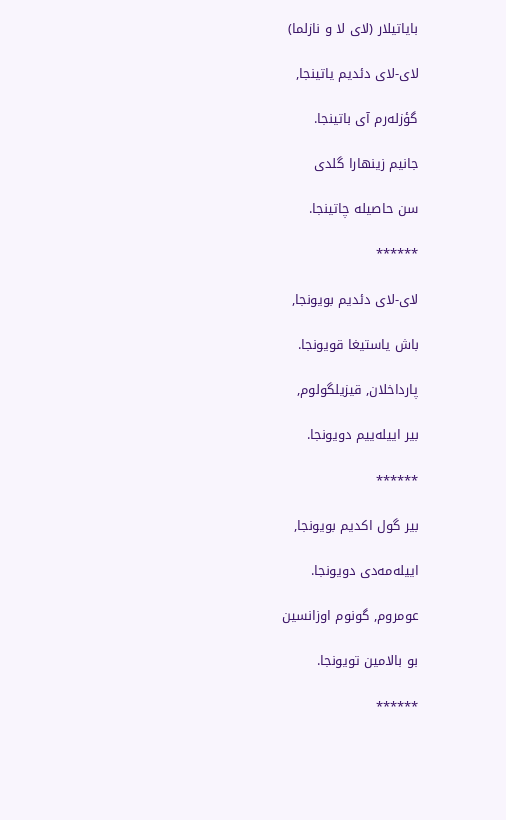بایاتیلار (لای لا و نازلما)

لای-لای دئدیم یاتینجا,

گؤزله‌رم آی باتینجا.

جانیم زینهارا گلدی

سن حاصیله چاتینجا.

******

لای-لای دئدیم بویونجا,

باش یاستیغا قویونجا.

پارداخلان, قیزیلگولوم,

بیر اییله‌ییم دویونجا.

******

بیر گول اکدیم بویونجا,

اییله‌مه‌دی دویونجا.

عومروم, گونوم اوزانسین

بو بالامین تویونجا.

******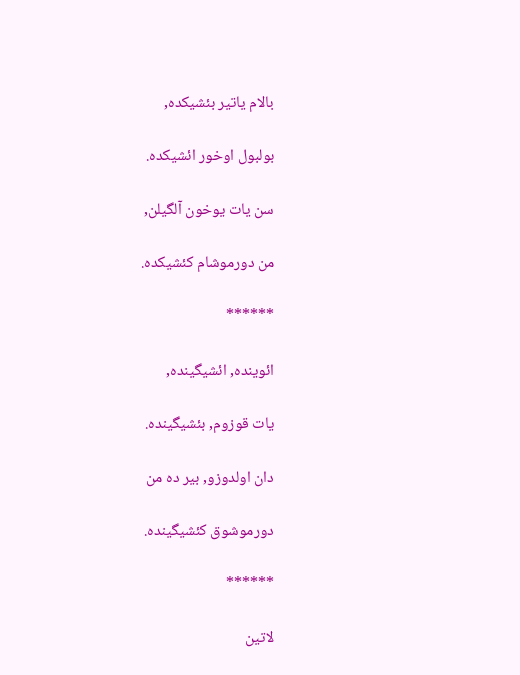بالام یاتیر بئشیکده,

بولبول اوخور ائشیکده.

سن یات یوخون آلگیلن,

من دورموشام کئشیکده.

******

ائوینده, ائشیگینده,

یات قوزوم, بئشیگینده.

دان اولدوزو, بیر ده من

دورموشوق کئشیگینده.

******

لاتین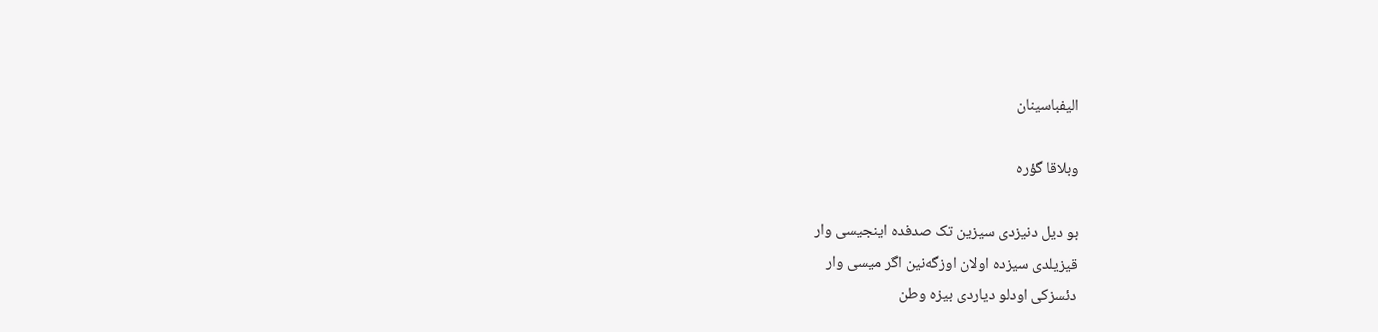الیفباسینان

وبلاقا گؤره

بو دیل دنیزدی سیزین تک صدفده اینجیسی وار
قیزیلدی سیزده اولان اوزگه‌نین اگر میسی وار
دئسزکی اودلو دیاردی بیزه وطن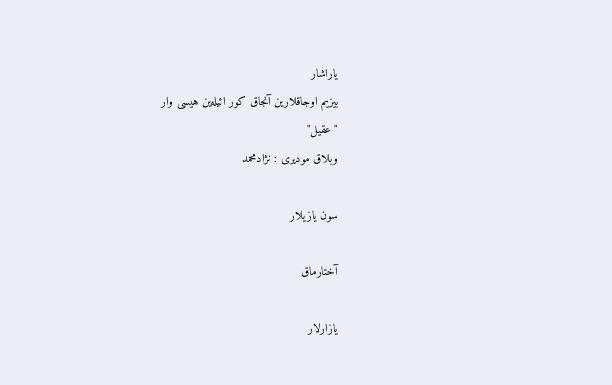یاراشار
بیزیم اوجاقلارین آنجاق کور ائیله‌ین هیسی وار
"عقیل"
وبلاق مودیری : نژادمحمد

سون یازیلار

آختارماق

یازارلار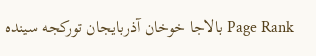Page Rank بالاجا خوخان آذربایجان تورکجه سینده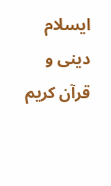ایسلام دینی و قرآن کریم